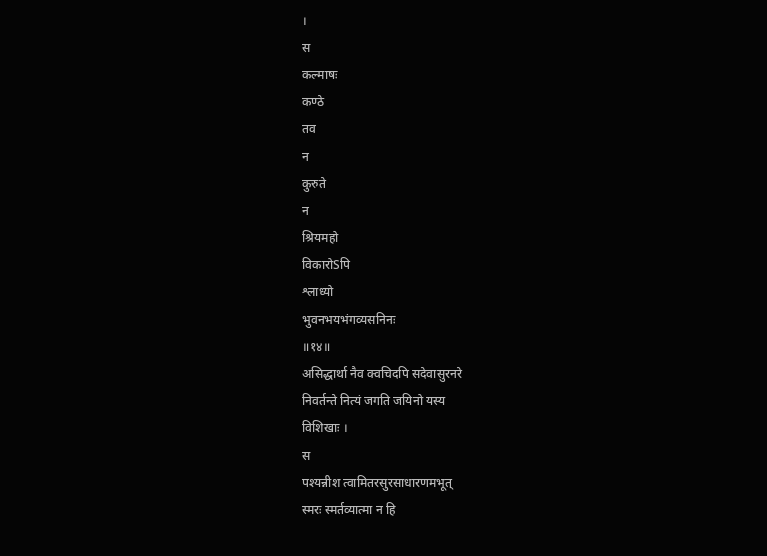।
स
कल्माषः
कण्ठे
तव
न
कुरुते
न
श्रियमहो
विकारोSपि
श्लाध्यो
भुवनभयभंगव्यसनिनः
॥१४॥
असिद्धार्था नैव क्वचिदपि सदेवासुरनरे
निवर्तन्ते नित्यं जगति जयिनो यस्य
विशिखाः ।
स
पश्यन्नीश त्वामितरसुरसाधारणमभूत्
स्मरः स्मर्तव्यात्मा न हि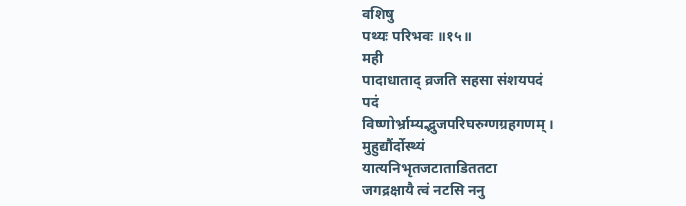वशिषु
पथ्यः परिभवः ॥१५॥
मही
पादाधाताद् व्रजति सहसा संशयपदं
पदं
विष्णोर्भ्राम्यद्भुजपरिघरुग्णग्रहगणम् ।
मुहुद्यौंर्दोस्थ्यं
यात्यनिभृतजटाताडिततटा
जगद्रक्षायै त्वं नटसि ननु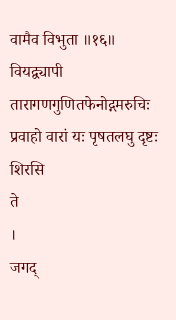वामैव विभुता ॥१६॥
वियद्व्यापी तारागणगुणितफेनोद्गमरुचिः
प्रवाहो वारां यः पृषतलघु दृष्टः शिरसि
ते
।
जगद्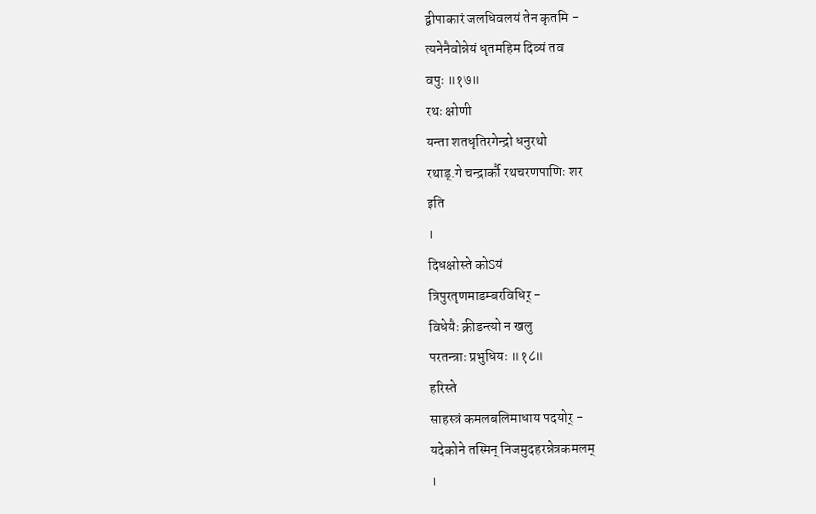द्वीपाकारं जलधिवलयं तेन कृतमि -
त्यनेनैवोन्नेयं धृतमहिम दिव्यं तव
वपुः ॥१७॥
रथः क्षोणी
यन्ता शतधृतिरगेन्द्रो धनुरथो
रथाड्.गे चन्द्रार्कौ रथचरणपाणिः शर
इति
।
दिधक्षोस्ते कोSयं
त्रिपुरतृणमाडम्बरविधिर् -
विधेयैः क्रीडन्त्यो न खलु
परतन्त्राः प्रभुधियः ॥१८॥
हरिस्ते
साहस्त्रं कमलबलिमाधाय पदयोर् -
यदेकोने तस्मिन् निजमुदहरन्नेत्रकमलम्
।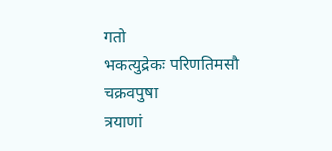गतो
भकत्युद्रेकः परिणतिमसौ चक्रवपुषा
त्रयाणां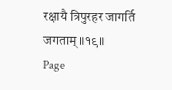रक्षायै त्रिपुरहर जागर्ति
जगताम् ॥१९॥
Page